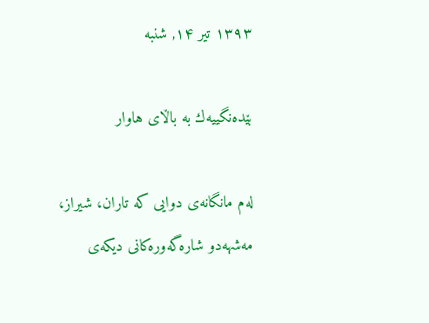۱۳۹۳ تیر ۱۴, شنبه

بێده‌نگییه‌ك به‌ باڵای‌ هاوار

له‌م مانگانه‌ی‌ دوایی‌ كه‌ تاران، شیراز، مه‌شهه‌د‌و شاره‌گه‌وره‌كانی‌ دیكه‌ی‌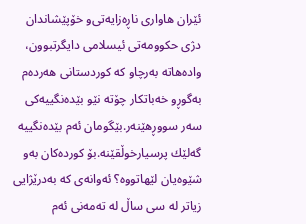ئێران هاواری‌ ناڕه‌زایه‌تی‌‌و خۆپێشاندان دژی‌ حكوومه‌تی‌ ئیسلامی‌ دایگرتبوون، واده‌هاته‌ به‌رچاو كه‌ كوردستانی‌ هه‌رده‌م به‌گوڕ‌و خه‌باتكار چۆته‌ نێو بێده‌نگییه‌كی‌ سه‌ر سووڕهێنه‌ر.بێگومان ئه‌م بێده‌نگییه‌ گه‌لێك پرسیارخوڵقێنه‌.بۆ كورده‌كان به‌و شێوه‌یان لێهاتووه‌؟ ئه‌وانه‌ی‌ كه‌ به‌درێژایی‌ زیاتر له‌ سی‌ ساڵ له‌ ته‌مه‌نی‌ ئه‌م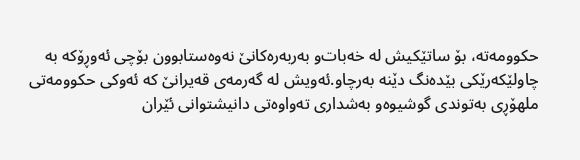حكوومه‌ته‌، بۆ ساتێكیش له‌ خه‌بات‌و به‌ربه‌ره‌كانێ‌ نه‌وه‌ستابوون بۆچی‌ ئه‌وڕۆكه‌ به‌ چاولێكه‌رێكی‌ بێده‌نگ دێنه‌ به‌رچاو.ئه‌ویش له‌ گه‌رمه‌ی‌ قه‌یرانێ‌ كه‌ ئه‌وكی‌ حكوومه‌تی‌ ملهۆڕی‌ به‌توندی‌ گوشیوه‌‌و به‌شداری‌ ته‌واوه‌تی‌ دانیشتوانی‌ ئێران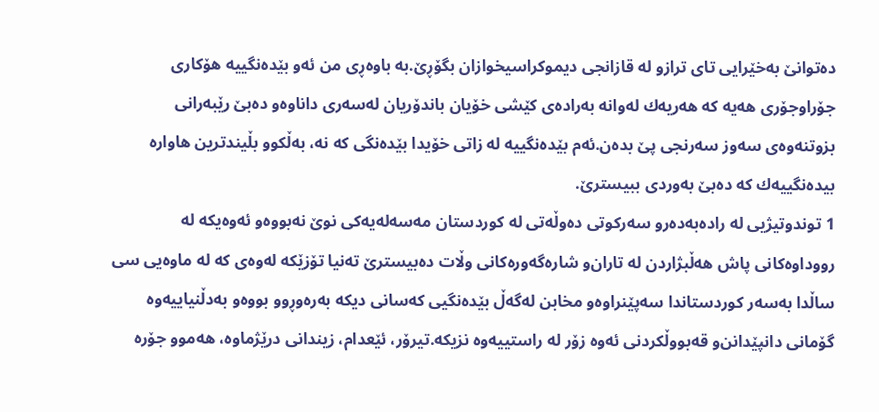ده‌توانێ‌ به‌خێرایی‌ تای‌ ترازو له‌ قازانجی‌ دیموكراسیخوازان بگۆڕێ‌.به‌ باوه‌ڕی‌ من ئه‌و بێده‌نگییه‌ هۆكاری‌ جۆراوجۆری‌ هه‌یه‌ كه‌ هه‌ریه‌ك له‌وانه‌ به‌راده‌ی‌ كێشی‌ خۆیان باندۆریان له‌سه‌ری‌ داناوه‌‌و ده‌بێ‌ رێبه‌رانی‌ بزوتنه‌وه‌ی‌ سه‌وز سه‌رنجی‌ پێ‌ بده‌ن.ئه‌م بێده‌نگییه‌ له‌ زاتی‌ خۆیدا بێده‌نگی‌ كه‌ نه‌، به‌ڵكوو بڵیندترین هاواره‌ بیده‌نگییه‌ك كه‌ ده‌بێ‌ به‌وردی‌ ببیسترێ‌.
1 توندوتیژیی‌ له‌ راده‌به‌ده‌ر‌و سه‌ركوتی‌ ده‌وڵه‌تی‌ له‌ كوردستان مه‌سه‌له‌یه‌كی‌ نوێ‌ نه‌بووه‌‌و ئه‌وه‌یكه‌ له‌ رووداوه‌كانی‌ پاش هه‌ڵبژاردن له‌ تاران‌و شاره‌گه‌وره‌كانی‌ وڵات ده‌بیسترێ‌ ته‌نیا تۆزێكه‌ له‌وه‌ی كه‌ له‌ ماوه‌یی‌ سی‌ ساڵدا به‌سه‌ر كوردستاندا سه‌پێنراوه‌‌و مخابن له‌گه‌ڵ بێده‌نگیی‌ كه‌سانی‌ دیكه‌ به‌ره‌وڕوو بووه‌‌و به‌دڵنیاییه‌وه‌ گۆمانی‌ دانپێدانن‌و قه‌بووڵكردنی‌ ئه‌وه‌ زۆر له‌ راستییه‌وه‌ نزیكه‌.تیرۆر، ئێعدام، زیندانی‌ درێژماوه‌، هه‌موو جۆره‌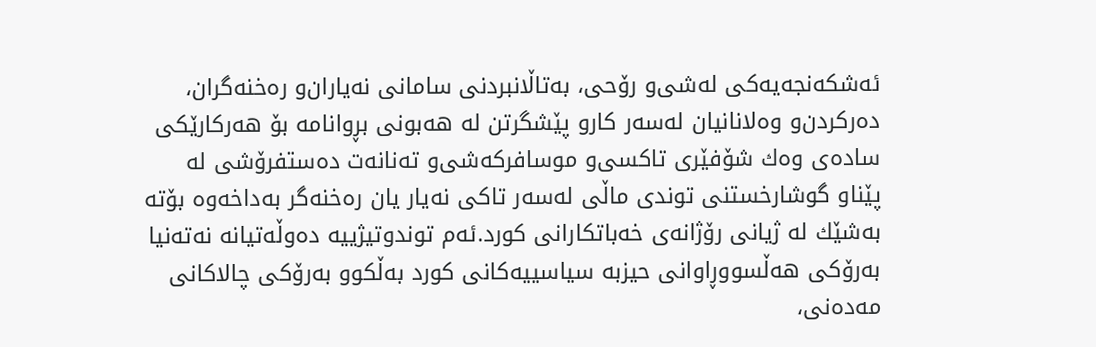ئه‌شكه‌نجه‌یه‌كی‌ له‌شی‌‌و رۆحی‌، به‌تاڵانبردنی‌ سامانی‌ نه‌یاران‌و ره‌خنه‌گران، ده‌ركردن‌و وه‌لانانیان له‌سه‌ر كار‌و پێشگرتن له‌ هه‌بونی‌ بڕوانامه‌ بۆ هه‌ركارێكی‌ ساده‌ی‌ وه‌ك شۆفێری‌ تاكسی‌‌و موسافركه‌شی‌‌و ته‌نانه‌ت ده‌ستفرۆشی‌ له‌ پێناو گوشارخستنی‌ توندی‌ ماڵی‌ له‌سه‌ر تاكی‌ نه‌یار یان ره‌خنه‌گر به‌داخه‌وه‌ بۆته‌ به‌شێك له‌ ژیانی‌ رۆژانه‌ی‌ خه‌باتكارانی‌ كورد.ئه‌م توندوتیژییه‌ ده‌وڵه‌تیانه‌ نه‌ته‌نیا به‌رۆكی‌ هه‌ڵسووڕاوانی‌ حیزبه‌ سیاسییه‌كانی‌ كورد به‌ڵكوو به‌رۆكی‌ چالاكانی‌ مه‌ده‌نی‌،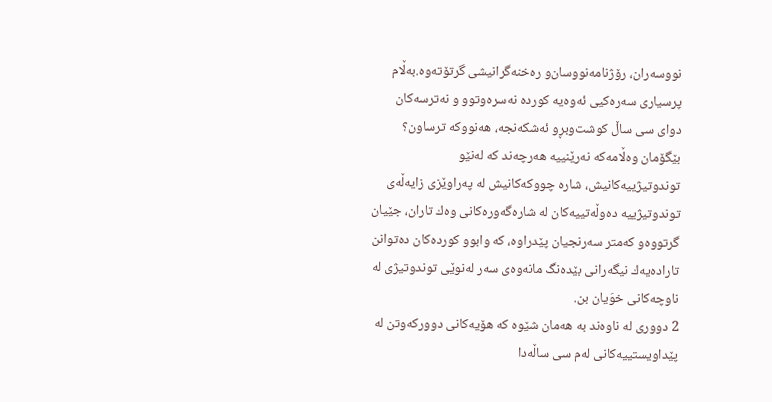نووسه‌ران، رۆژنامه‌نووسان‌و ره‌خنه‌گرانیشی‌ گرتۆته‌وه‌.به‌ڵام پرسیاری‌ سه‌ره‌كیی‌ ئه‌وه‌یه‌ كورده‌ نه‌سره‌وتوو و نه‌ترسه‌كان دوای‌ سی‌ ساڵ كوشت‌وبڕ‌و ئه‌شكه‌نجه‌، هه‌نووكه‌ ترساون؟ بێگۆمان وه‌ڵامه‌كه‌ نه‌رێنییه‌ هه‌رچه‌ند كه‌ له‌نێو توندوتیژییه‌كانیش، شاره‌ چووكه‌كانیش له‌ په‌راوێزی‌ زایه‌ڵه‌ی‌ توندوتیژییه‌ ده‌وڵه‌تییه‌كان له‌ شاره‌گه‌وره‌كانی‌ وه‌ك تاران، جێیان گرتووه‌‌و كه‌متر سه‌رنجیان پێدراوه‌، كه‌ وابوو كورده‌كان ده‌توانن تاراده‌یه‌ك نیگه‌رانی‌ بێده‌نگ مانه‌وه‌ی‌ سه‌ر له‌نوێی‌ توندوتیژی‌ له‌ ناوچه‌كانی‌ خوَیان بن.
2 دووری‌ له‌ ناوه‌ند به‌ هه‌مان شێوه‌ كه‌ هۆیه‌كانی‌ دووركه‌وتن له‌ پێداویستییه‌كانی‌ له‌م سی‌ ساڵه‌دا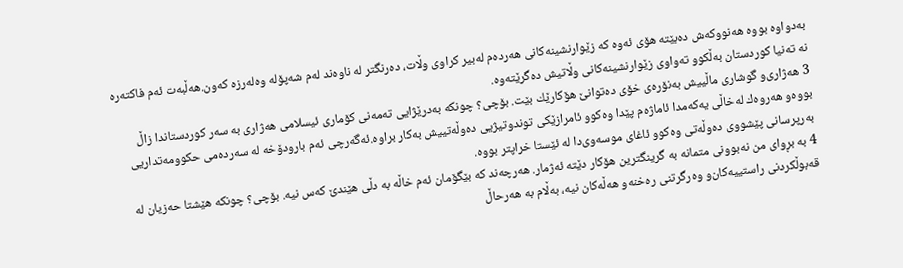به‌دواوه‌ بووه‌ هه‌نووكه‌ش ده‌بێته‌ هۆی‌ ئه‌وه‌ كه‌ زێوارنشینه‌كانی‌ هه‌رده‌م له‌بیر كراوی‌ وڵات، ده‌رنگتر له‌ ناوه‌ند له‌م شه‌پۆله‌ وه‌له‌رزه‌ كه‌ون.هه‌ڵبه‌ت ئه‌م فاكته‌ره‌ نه‌ ته‌نیا كوردستان به‌ڵكوو ته‌واوی‌ زێوارنشینه‌كانی‌ وڵاتیش ده‌گرێته‌وه‌.
3 هه‌ژاری‌‌و گوشاری‌ ماڵییش به‌نۆره‌ی‌ خۆی‌ ده‌توانێ‌ هۆكارێك بێت. بۆچی‌؟ چونكه‌ به‌درێژایی‌ ته‌مه‌نی‌ كۆماری‌ ئیسلامی‌ هه‌ژاری‌ به‌ سه‌ر كوردستاندا زاڵ بووه‌‌و هه‌روه‌ك له‌خاڵی‌ یه‌كه‌مدا ئاماژه‌م پێدا وه‌كوو ئامرازێكی‌ توندوتیژیی‌ ده‌وڵه‌تییش به‌كار براوه‌.ئه‌گه‌رچی‌ ئه‌م بارودۆخه‌ له‌ سه‌رده‌می‌ حكوومه‌تداریی‌ به‌رپرسانی‌ پێشووی‌ ده‌وڵه‌تی‌ وه‌كوو ئاغای‌ موسه‌وی‌دا له‌ ئێستا خراپتر بووه‌.
4 به‌ بڕوای‌ من نه‌بوونی‌ متمانه‌ به‌ گرینگترین هۆكار دێته‌ ئه‌ژمار. هه‌رچه‌ند كه‌ بێگۆمان ئه‌م خاڵه‌ به‌ دڵی‌ هێندێ‌ كه‌س نیه‌. بۆچی‌؟ چونكه‌ هێشتا حه‌زیان له‌ قه‌بوڵكردنی‌ راستییه‌كان‌و وه‌رگرتنی‌ ره‌خنه‌‌و هه‌ڵه‌كان نیه‌، به‌ڵام به‌ هه‌رحاڵ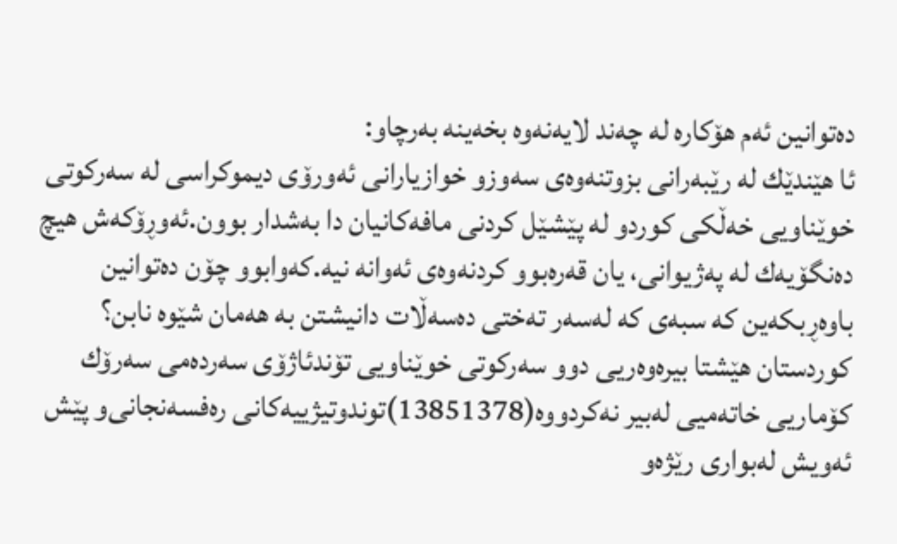ده‌توانین ئه‌م هۆكاره‌ له‌ چه‌ند لایه‌نه‌وه‌ بخه‌ینه‌ به‌رچاو:
ئا هێندێك له‌ رێبه‌رانی‌ بزوتنه‌وه‌ی‌ سه‌وز‌و خوازیارانی‌ ئه‌ورۆی‌ دیموكراسی‌ له‌ سه‌ركوتی‌ خوێناویی‌ خه‌ڵكی‌ كورد‌و له‌ پێشێل كردنی‌ مافه‌كانیان دا به‌شدار بوون.ئه‌وڕۆكه‌ش هیچ ده‌نگۆیه‌ك له‌ په‌ژیوانی‌، یان قه‌ره‌بوو كردنه‌وه‌ی‌ ئه‌وانه‌ نیه‌.كه‌وابوو چۆن ده‌توانین باوه‌ڕبكه‌ین كه‌ سبه‌ی‌ كه‌ له‌سه‌ر ته‌ختی‌ ده‌سه‌ڵات دانیشتن به‌ هه‌مان شێوه‌ نابن؟ كوردستان هێشتا بیره‌وه‌ریی‌ دوو سه‌ركوتی‌ خوێناویی‌ تۆندئاژۆی‌ سه‌رده‌می‌ سه‌رۆك كۆماریی‌ خاته‌میی‌ له‌بیر نه‌كردووه‌(13851378)توندوتیژییه‌كانی‌ ره‌فسه‌نجانی‌‌و پێش ئه‌ویش له‌بواری‌ رێژه‌‌و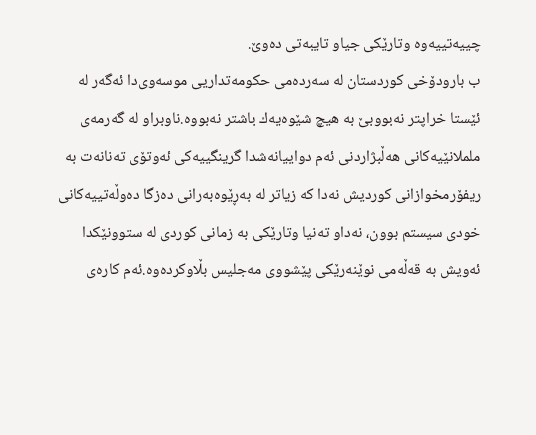چییه‌تییه‌وه‌ وتارێكی‌ جیا‌و تایبه‌تی‌ ده‌وێ‌.
ب بارودۆخی‌ كوردستان له‌ سه‌رده‌می‌ حكومه‌تداریی‌ موسه‌وی‌دا ئه‌گه‌ر له‌ ئێستا خراپتر نه‌بووبێ‌ به‌ هیچ شێوه‌یه‌ك باشتر نه‌بووه‌.ناوبراو له‌ گه‌رمه‌ی‌ ململانێیه‌كانی‌ هه‌ڵبژاردنی‌ ئه‌م دواییانه‌شدا گرینگییه‌كی‌ ئه‌وتۆی‌ ته‌نانه‌ت به‌ ریفۆرمخوازانی‌ كوردیش نه‌دا كه‌ زیاتر له‌ به‌ڕێوه‌به‌رانی‌ ده‌زگا ده‌وڵه‌تییه‌كانی‌ خودی‌ سیستم بوون، نه‌دا‌و ته‌نیا وتارێكی‌ به‌ زمانی‌ كوردی‌ له‌ ستوونێكدا ئه‌ویش به‌ قه‌ڵه‌می‌ نوێنه‌رێكی‌ پێشووی‌ مه‌جلیس بڵاوكرده‌وه‌.ئه‌م كاره‌ی‌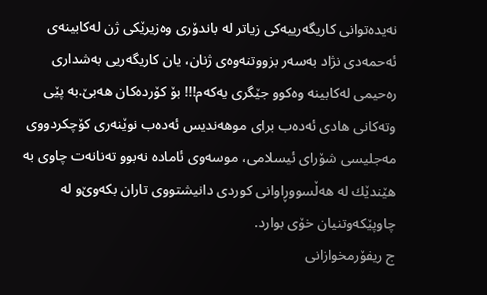نه‌یده‌توانی‌ كاریگه‌رییه‌كی‌ زیاتر له‌ باندۆری‌ وه‌زیرێكی‌ ژن له‌كابینه‌ی‌ ئه‌حمه‌دی‌ نژاد به‌سه‌ر بزووتنه‌وه‌ی‌ ژنان، یان كاریگه‌ریی‌ به‌شداری‌ ره‌حیمی‌ له‌كابینه‌ وه‌كوو جێگری‌ یه‌كه‌م!!! بۆ كۆرده‌كان هه‌بێ‌.به‌ پێی‌ وته‌كانی‌ هادی‌ ئه‌ده‌ب برای‌ موهه‌ندیس ئه‌ده‌ب نوێنه‌ری‌ كۆچكردووی‌ مه‌جلیسی‌ شۆرای‌ ئیسلامی‌، موسه‌وی‌ ئاماده‌ نه‌بوو ته‌نانه‌ت چاوی‌ به‌ هێندێك له‌ هه‌ڵسووڕاوانی‌ كوردی‌ دانیشتووی‌ تاران بكه‌وێ‌‌و له‌ چاوپێكه‌وتنیان خۆی‌ بوارد.
ج ریفۆرمخوازانی‌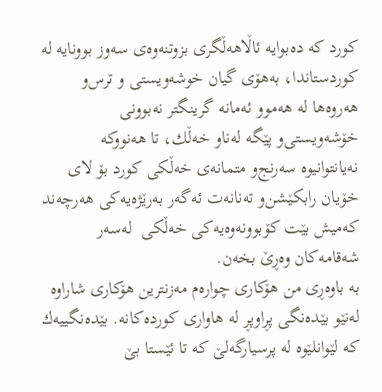كورد كه‌ ده‌بوایه‌ ئاڵاهه‌ڵگری‌ بزوتنه‌وه‌ی‌ سه‌وز بوونایه‌ له‌ كوردستاندا، به‌هۆی‌ گیان خوشه‌ویستی‌ ‌و ترس‌و هه‌روه‌ها له‌ هه‌موو ئه‌مانه‌ گرینگتر نه‌بوونی‌ خۆشه‌ویستی‌‌و پێگه‌ له‌ناو خه‌ڵك، تا هه‌نووكه‌ نه‌یانتوانیوه‌ سه‌رنج‌و متمانه‌ی‌ خه‌ڵكی‌ كورد بۆ لای‌ خۆیان رابكێشن‌و ته‌نانه‌ت ئه‌گه‌ر به‌رێژه‌یه‌كی‌ هه‌رچه‌ند كه‌میش بێت كۆبوونه‌وه‌یه‌كی‌ خه‌ڵكی‌  له‌سه‌ر شه‌قامه‌كان وه‌ڕێ بخه‌ن.
به‌ باوه‌ڕی‌ من هۆكاری‌ چواره‌م مه‌زنترین هۆكاری‌ شاراوه‌ له‌نێو بێده‌نگی‌ پڕاوپڕ له‌ هاواری‌ كورده‌كانه‌. بێده‌نگییه‌ك كه‌ لێوانلێوه‌ له‌ پرسیارگه‌لێ‌ كه‌ تا ئێستا بێ‌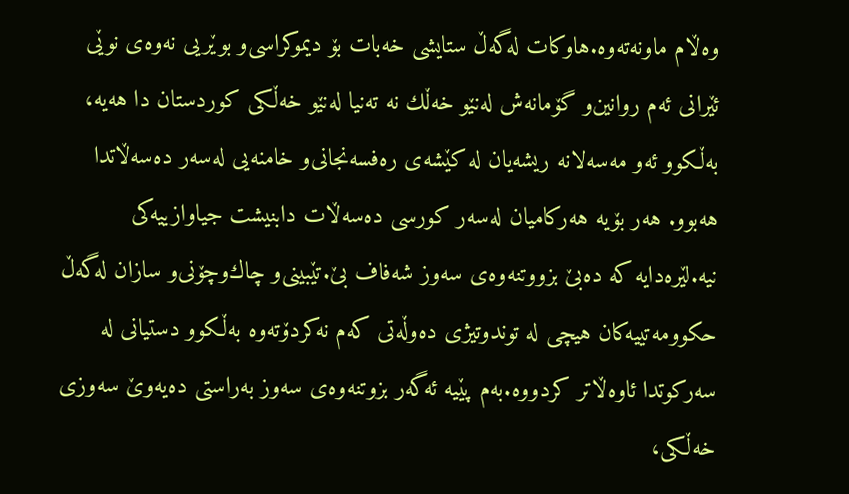وه‌ڵام ماونه‌ته‌وه‌.هاوكات له‌گه‌ڵ ستایشی‌ خه‌بات بۆ دیموكراسی‌‌و بوێریی‌ نه‌وه‌ی‌ نوێی‌ ئێرانی‌ ئه‌م روانین‌و گۆمانه‌ش له‌نێو خه‌ڵك نه‌ ته‌نیا له‌نێو خه‌ڵكی‌ كوردستان دا هه‌یه‌، به‌ڵكوو ئه‌و مه‌سه‌لانه‌ ریشه‌یان له‌ كێشه‌ی‌ ره‌فسه‌نجانی‌‌و خامنه‌یی‌ له‌سه‌ر ده‌سه‌ڵاتدا هه‌بوو. هه‌ر بۆیه‌ هه‌ركامیان له‌سه‌ر كورسی‌ ده‌سه‌ڵات دابنیشت جیاوازییه‌كی‌ نیه‌.لێره‌دایه‌ كه‌ ده‌بێ‌ بزووتنه‌وه‌ی‌ سه‌وز شه‌فاف بێ‌.تێبینی‌‌و چاك‌وچۆنی‌‌و سازان له‌گه‌ڵ حكوومه‌تییه‌كان هیچی‌ له‌ توندوتیژی‌ ده‌وڵه‌تی‌ كه‌م نه‌كردۆته‌وه‌ به‌ڵكوو دستیانی‌ له‌ سه‌ركوتدا ئاوه‌ڵاتر كردووه‌.به‌م پێیه‌ ئه‌گه‌ر بزوتنه‌وه‌ی‌ سه‌وز به‌راستی‌ ده‌یه‌وێ‌ سه‌وزی‌ خه‌ڵكی‌،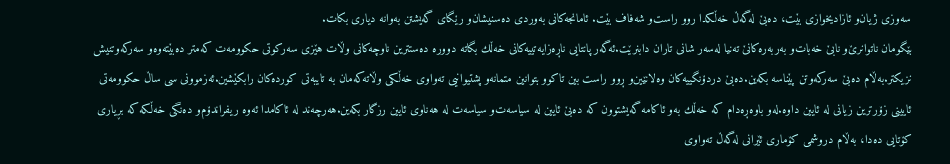سه‌وزی‌ ژیان‌و ئازادیخوازی‌ بێت، ده‌بێ‌ له‌گه‌ڵ خه‌ڵكدا روو راست‌و شه‌فاف بێت. ئامانجه‌كانی‌ به‌وردی‌ ده‌سنیشان‌و رێگای‌ گه‌یشتن به‌وانه‌ دیاری‌ بكات.
بێگومان ناتوانرێ‌‌و نابێ‌ خه‌بات‌و به‌ربه‌ره‌كانێ‌ ته‌نیا له‌سه‌ر شانی‌ تاران دابنرێت.ئه‌گه‌ر پانتایی‌ ناڕه‌زایه‌تییه‌كانی‌ خه‌ڵك بگاته‌ دووره‌ ده‌ستترین ناوچه‌كانی‌ وڵات هێزی‌ سه‌ركوتی‌ حكوومه‌ت كه‌متر ده‌بێته‌وه‌‌و سه‌ركه‌وتنیش نزیكتر.به‌ڵام ده‌بێ‌ سه‌ركه‌وتن پێناسه‌ بكه‌ین.ده‌بێ‌ دردۆنگییه‌كان وه‌لانێین‌و ڕوو راست بین تاكوو بتوانین متمانه‌‌و پشتیوانیی‌ ته‌واوی‌ خه‌ڵكی‌ وڵاته‌كه‌مان به‌ تایبه‌تی‌ كورده‌كان رابكێشین.ئه‌زموونی‌ سی‌ ساڵ حكوومه‌تی‌ ئایینی‌ زۆرترین زیانی‌ له‌ ئایین داوه‌.له‌و باوه‌ڕه‌دام كه‌ خه‌ڵك به‌و ئاكامه‌ گه‌یشتوون كه‌ ده‌بێ‌ ئایین له‌ سیاسه‌ت‌و سیاسه‌ت له‌ هه‌ناوی‌ ئایین رزگار بكه‌ین.هه‌رچه‌ند له‌ ئاكامدا ئه‌وه‌ ریفراندۆم‌و ده‌نگی‌ خه‌ڵكه‌ كه‌ بڕیاری‌ كۆتایی‌ ده‌دا، به‌ڵام دروشمی‌ كۆماری‌ ئێرانی‌ له‌گه‌ڵ ته‌واوی‌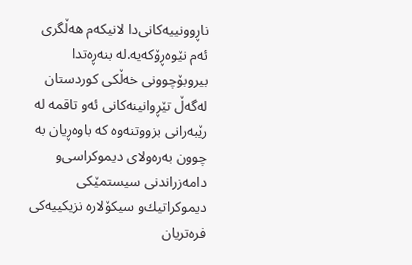ناڕوونییه‌كانی‌دا لانیكه‌م هه‌ڵگری‌ ئه‌م نێوه‌ڕۆكه‌یه‌.له‌ بنه‌ڕه‌تدا بیروبۆچوونی‌ خه‌ڵكی‌ كوردستان له‌گه‌ڵ تێڕوانینه‌كانی‌ ئه‌و تاقمه‌ له‌ رێبه‌رانی‌ بزووتنه‌وه‌ كه‌ باوه‌ڕیان به‌ چوون به‌ره‌ولای‌ دیموكراسی‌‌و دامه‌زراندنی‌ سیستمێكی‌ دیموكراتیك‌و سیكۆلاره‌ نزیكییه‌كی‌ فره‌تریان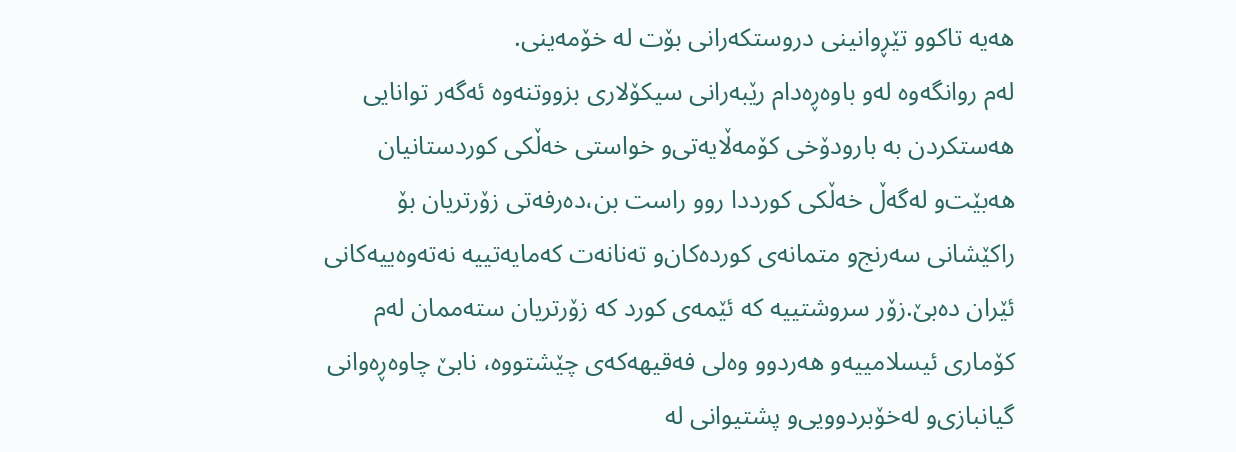هه‌یه‌ تاكوو تێڕوانینی‌ دروستكه‌رانی‌ بۆت له‌ خۆمه‌ینی‌.
له‌م روانگه‌وه‌ له‌و باوه‌ڕه‌دام رێبه‌رانی‌ سیكۆلاری‌ بزووتنه‌وه‌ ئه‌گه‌ر توانایی‌ هه‌ستكردن به‌ بارودۆخی‌ كۆمه‌ڵایه‌تی‌‌و خواستی‌ خه‌ڵكی‌ كوردستانیان هه‌بێت‌و له‌گه‌ڵ خه‌ڵكی‌ كورددا روو راست بن،ده‌رفه‌تی‌ زۆرتریان بۆ راكێشانی‌ سه‌رنج‌و متمانه‌ی‌ كورده‌كان‌و ته‌نانه‌ت كه‌مایه‌تییه‌ نه‌ته‌وه‌ییه‌كانی‌ ئێران ده‌بێ‌.زۆر سروشتییه‌ كه‌ ئێمه‌ی‌ كورد كه‌ زۆرتریان سته‌ممان له‌م كۆماری‌ ئیسلامییه‌‌و هه‌ردوو وه‌لی‌ فه‌قیهه‌كه‌ی‌ چێشتووه‌، نابێ‌ چاوه‌ڕه‌وانی‌ گیانبازی‌‌و له‌خۆبردوویی‌‌و پشتیوانی‌ له‌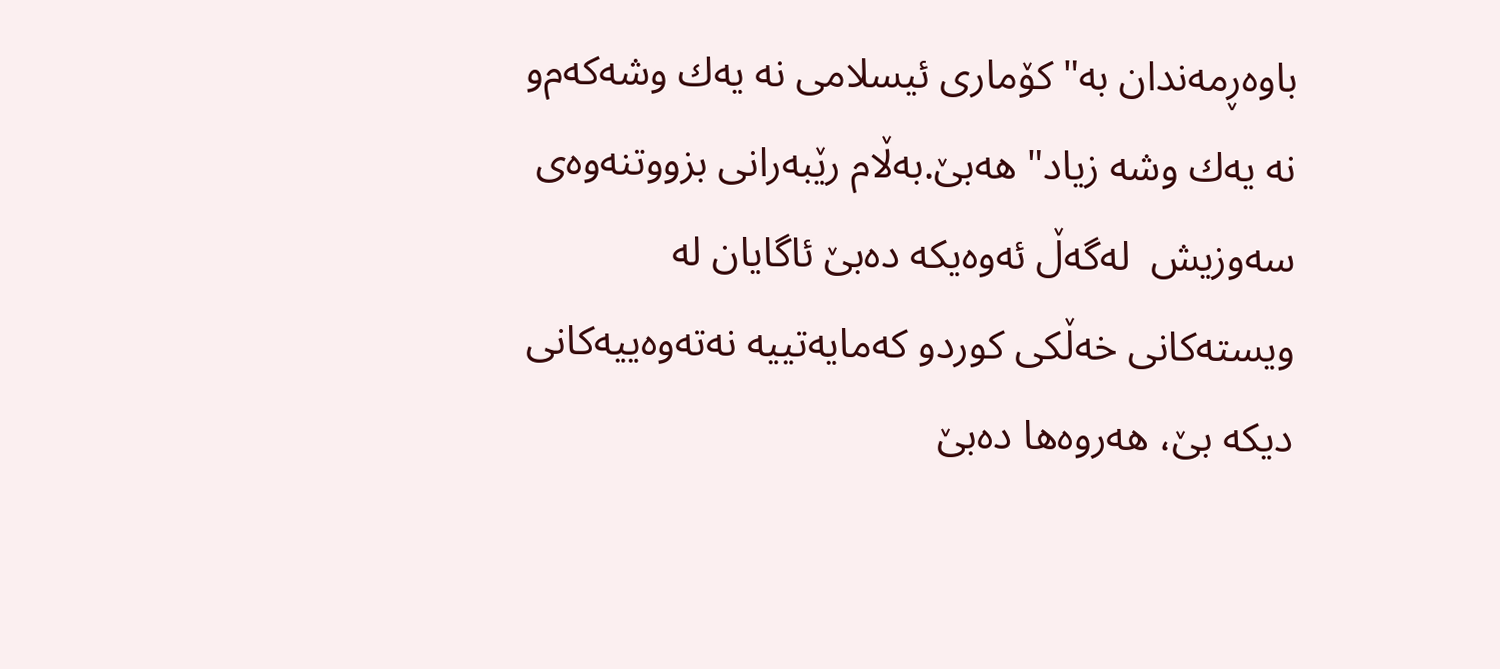باوه‌ڕمه‌ندان به‌"كۆماری‌ ئیسلامی‌ نه‌ یه‌ك وشه‌كه‌م‌و نه‌ یه‌ك وشه‌ زیاد" هه‌بێ‌.به‌ڵام رێبه‌رانی‌ بزووتنه‌وه‌ی‌ سه‌وزیش  له‌گه‌ڵ ئه‌وه‌یكه‌ ده‌بێ‌ ئاگایان له‌ ویسته‌كانی‌ خه‌ڵكی‌ كورد‌و كه‌مایه‌تییه‌ نه‌ته‌وه‌ییه‌كانی‌ دیكه‌ بێ‌، هه‌روه‌ها ده‌بێ‌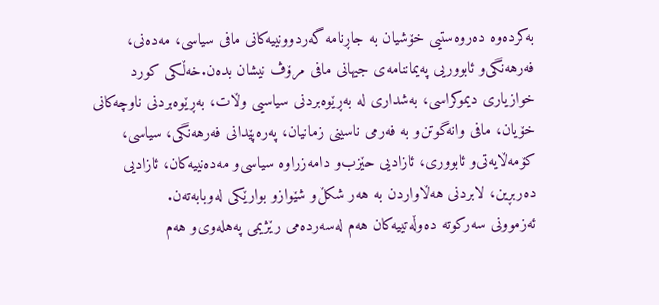به‌كرده‌وه‌ ده‌روه‌ستیی‌ خۆشیان به‌ جاڕنامه‌ گه‌ردوونییه‌كانی‌ مافی‌ سیاسی‌، مه‌ده‌نی‌، فه‌رهه‌نگی‌‌و ئابووریی‌ په‌یماننامه‌ی‌ جیهانی‌ مافی‌ مرۆڤ نیشان بده‌ن.خه‌ڵكی‌ كورد خوازیاری‌ دیموكراسی‌، به‌شداری‌ له‌ به‌ڕێوه‌بردنی‌ سیاسیی‌ وڵات، به‌ڕێوه‌بردنی‌ ناوچه‌كانی‌ خۆیان، مافی‌ وانه‌گوتن‌و به‌ فه‌رمی‌ ناسینی‌ زمانیان، په‌ره‌پێدانی‌ فه‌رهه‌نگی‌، سیاسی‌، كۆمه‌ڵایه‌تی‌‌و ئابووری‌، ئازادیی‌ حێزب‌و دامه‌زراوه‌ سیاسی‌و مه‌ده‌نییه‌كان، ئازادیی‌ ده‌ربڕین، لابردنی‌ هه‌ڵاواردن به‌ هه‌ر شكڵ‌و شێواز‌و بوارێكی‌ له‌وبابه‌ته‌ن.
ئه‌زموونی‌ سه‌ركوته‌ ده‌وڵه‌تییه‌كان هه‌م له‌سه‌رده‌می‌ رێژیمی‌ په‌هله‌وی‌‌و هه‌م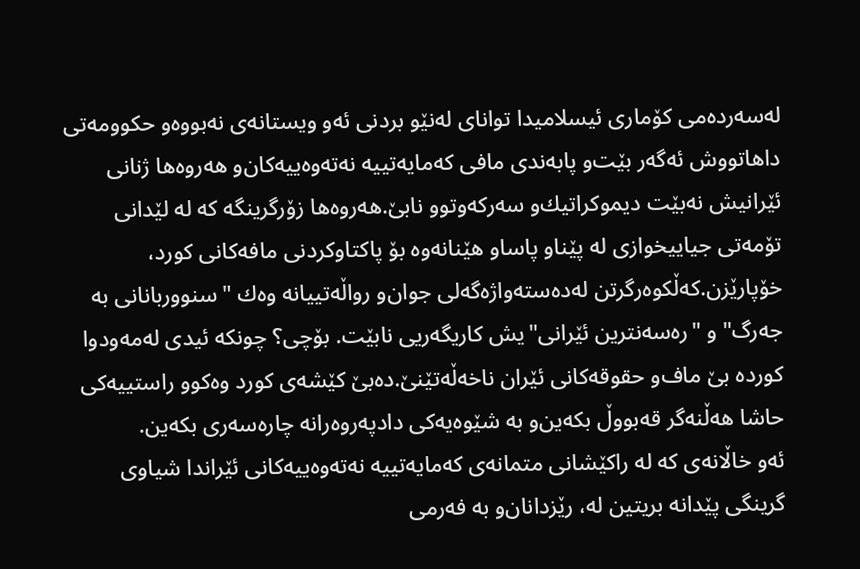له‌سه‌رده‌می‌ كۆماری‌ ئیسلامیدا توانای‌ له‌نێو بردنی‌ ئه‌و ویستانه‌ی‌ نه‌بووه‌‌و حكوومه‌تی‌ داهاتووش ئه‌گه‌ر بێت‌و پابه‌ندی‌ مافی‌ كه‌مایه‌تییه‌ نه‌ته‌وه‌ییه‌كان‌و هه‌روه‌ها ژنانی‌ ئێرانیش نه‌بێت دیموكراتیك‌و سه‌ركه‌وتوو نابێ.هه‌روه‌ها زۆرگرینگه‌ كه‌ له‌ لێدانی‌ تۆمه‌تی‌ جیاییخوازی‌ له‌ پێناو پاساو هێنانه‌وه‌ بۆ پاكتاوكردنی‌ مافه‌كانی‌ كورد، خۆپارێزن.كه‌ڵكوه‌رگرتن له‌ده‌سته‌واژه‌گه‌لی‌ جوان‌و رواڵه‌تییانه‌ ‌وه‌ك "سنووربانانی‌ به‌ جه‌رگ" و "ره‌سه‌نترین ئێرانی‌"یش كاریگه‌ریی‌ نابێت. بۆچی‌؟ چونكه‌ ئیدی‌ له‌مه‌ودوا كورده‌ بێ‌ ماف‌و حقوقه‌كانی‌ ئێران ناخه‌ڵه‌تێنێ‌.ده‌بێ‌ كێشه‌ی‌ كورد وه‌كوو راستییه‌كی‌ حاشا هه‌ڵنه‌گر قه‌بووڵ بكه‌ین‌و به‌ شێوه‌یه‌كی‌ دادپه‌روه‌رانه‌ چاره‌سه‌ری‌ بكه‌ین.
ئه‌و خاڵانه‌ی‌ كه‌ له‌ راكێشانی‌ متمانه‌ی‌ كه‌مایه‌تییه‌ نه‌ته‌وه‌ییه‌كانی‌ ئێراندا شیاوی‌ گرینگی‌ پێدانه‌ بریتین له‌، رێزدانان‌و به‌ فه‌رمی‌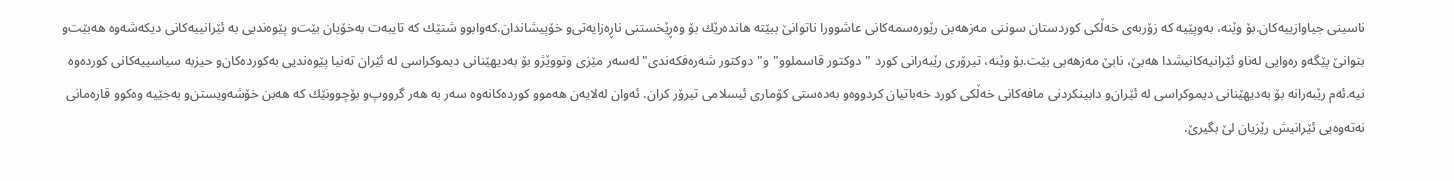ناسینی‌ جیاوازییه‌كان.بۆ وێنه‌، به‌وپێیه‌ كه‌ زۆربه‌ی‌ خه‌ڵكی‌ كوردستان سوننی‌ مه‌زهه‌بن رێوره‌سمه‌كانی‌ عاشوورا ناتوانێ‌ ببێته‌ هانده‌رێك بۆ وه‌ڕێخستنی‌ ناڕه‌زایه‌تی‌‌و خۆپیشاندان.كه‌وابوو شتێك كه‌ تایبه‌ت به‌خۆیان بێت‌و پێوه‌ندیی‌ به‌ ئێرانییه‌كانی‌ دیكه‌شه‌وه‌ هه‌بێت‌و بتوانێ‌ پێگه‌‌و ره‌وایی‌ له‌ناو ئێرانیه‌كانیشدا هه‌بێ‌، نابێ‌ مه‌زهه‌بی‌ بێت.بۆ وێنه‌، تیرۆری‌ رێبه‌رانی‌ كورد "دوكتور قاسملوو"و"دوكتور شه‌ره‌فكه‌ندی‌"له‌سه‌ر مێزی‌ وتووێژ‌و بۆ به‌دیهێنانی‌ دیموكراسی‌ له‌ ئێران ته‌نیا پێوه‌ندیی‌ به‌كورده‌كان‌و حیزبه‌ سیاسییه‌كانی‌ كورده‌وه‌ نیه‌.ئه‌م رێبه‌رانه‌ بۆ به‌دیهێنانی‌ دیموكراسی‌ له‌ ئێران‌و دابینكردنی‌ مافه‌كانی‌ خه‌ڵكی‌ كورد خه‌باتیان كردووه‌‌و به‌ده‌ستی‌ كۆماری‌ ئیسلامی تیرۆر كران. ئه‌وان له‌لایه‌ن هه‌موو كورده‌كانه‌وه‌ سه‌ر به‌ هه‌ر گرووپ‌و بۆچوونێك كه‌ هه‌بن خۆشه‌ویستن‌و به‌جێیه‌ وه‌كوو قاره‌مانی‌ نه‌ته‌وه‌یی‌ ئێرانیش رێزیان لێ بگیرێ‌.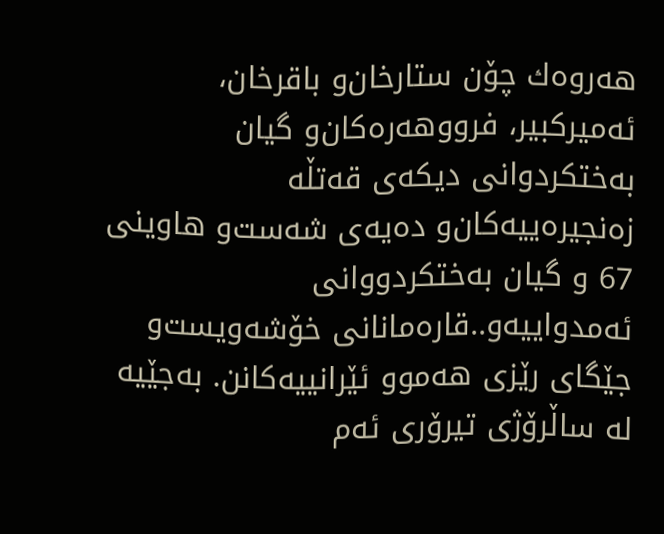هه‌روه‌ك چۆن ستارخان‌و باقرخان، ئه‌میركبیر، فرووهه‌ره‌كان‌و گیان به‌ختكردوانی‌ دیكه‌ی‌ قه‌تڵه‌ زه‌نجیره‌ییه‌كان‌و ده‌یه‌ی‌ شه‌ست‌و هاوینی‌ 67 و گیان به‌ختكردووانی‌ ئه‌مدواییه‌و..قاره‌مانانی‌ خۆشه‌ویست‌و جێگای‌ رێزی‌ هه‌موو ئێرانییه‌كانن. به‌جێیه‌ له‌ ساڵرۆژی‌ تیرۆری‌ ئه‌م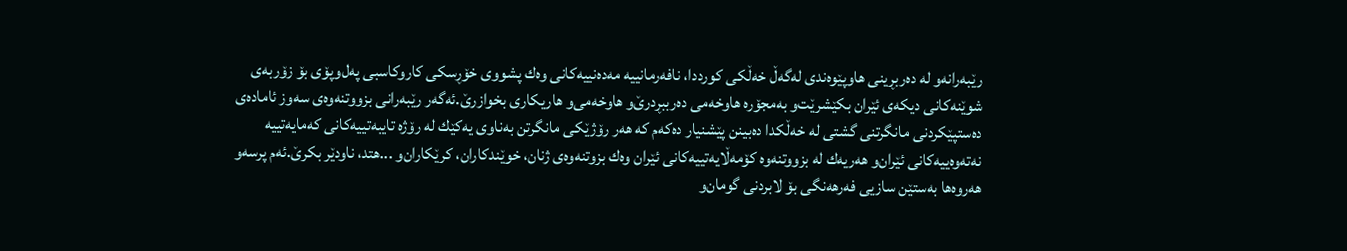رێبه‌رانه‌‌و له‌ ده‌ربڕینی‌ هاوپێوه‌ندی‌ له‌گه‌ڵ خه‌ڵكی‌ كورددا، نافه‌رمانییه‌ مه‌ده‌نییه‌كانی‌ وه‌ك پشووی‌ خۆڕسكی‌ كاروكاسبی‌ په‌ل‌وپۆی‌ بۆ زۆربه‌ی‌ شوێنه‌كانی‌ دیكه‌ی‌ ئێران بكێشرێت‌و به‌مجۆره‌ هاوخه‌می‌ ده‌رببڕدرێ‌‌و هاوخه‌می‌‌و هاریكاری‌ بخوازرێ‌.ئه‌گه‌ر رێبه‌رانی‌ بزووتنه‌وه‌ی‌ سه‌وز ئاماده‌ی‌ ده‌ستپێكردنی‌ مانگرتنی‌ گشتی‌ له‌ خه‌ڵكدا ده‌بینن پێشنیار ده‌كه‌م كه‌ هه‌ر رۆژێكی‌ مانگرتن به‌ناوی‌ یه‌كێك له‌ رۆژه‌ تایبه‌تییه‌كانی‌ كه‌مایه‌تییه‌ نه‌ته‌وه‌ییه‌كانی‌ ئێران‌و هه‌ریه‌ك له‌ بزووتنه‌وه‌ كۆمه‌ڵایه‌تییه‌كانی‌ ئێران وه‌ك بزوتنه‌وه‌ی‌ ژنان، خوێندكاران، كرێكاران‌و ...هتد، ناودێر بكرێ‌.ئه‌م پرسه‌‌و هه‌روه‌ها به‌ستێن سازیی‌ فه‌رهه‌نگی‌ بۆ لابردنی‌ گومان‌و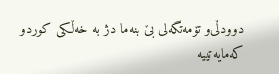دوودڵی‌‌و تۆمه‌تگه‌لی‌ بێ‌ بنه‌ما دژ به‌ خه‌ڵكی‌ كورد‌و كه‌مایه‌تییه‌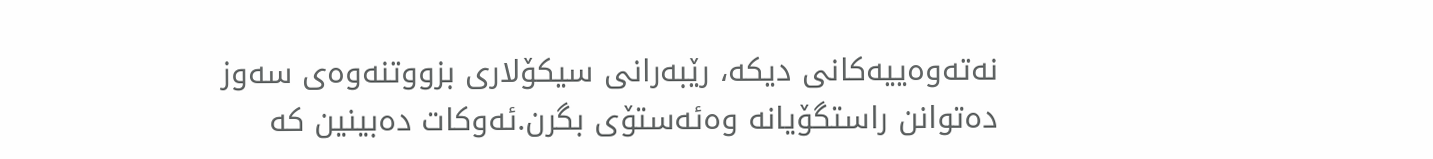نه‌ته‌وه‌ییه‌كانی‌ دیكه‌، رێبه‌رانی‌ سیكۆلاری‌ بزووتنه‌وه‌ی‌ سه‌وز ده‌توانن راستگۆیانه‌ وه‌ئه‌ستۆی‌ بگرن.ئه‌وكات ده‌بینین كه‌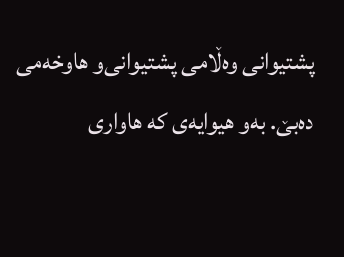پشتیوانی‌ وه‌ڵامی‌ پشتیوانی‌‌و هاوخه‌می‌ ده‌بێ‌. به‌و هیوایه‌ی‌ كه‌ هاواری‌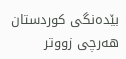بێده‌نگی‌ كوردستان هه‌رچی‌ زووتر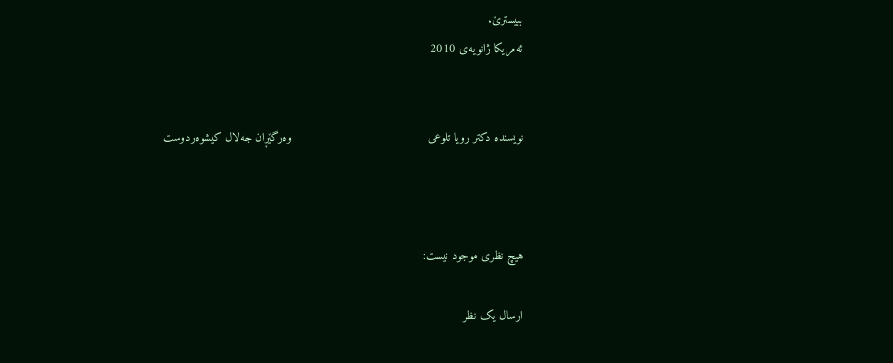ببیسترێ‌.
ئه‌مریكا ژانویه‌ی‌ 2010


نویسنده‌ دكتر رویا تلوعی                                       وه‌رگێڕان جه‌لال كیشوه‌ردوست



هیچ نظری موجود نیست:

ارسال یک نظر